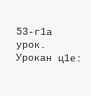53-г1а
урок.
Урокан ц1е: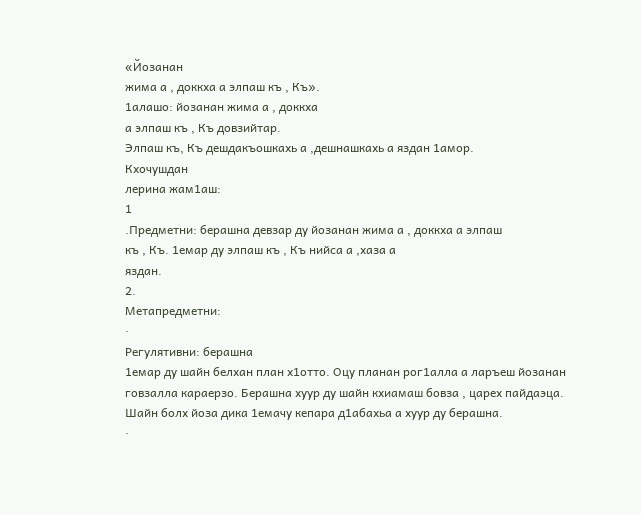«Йозанан
жима а , доккха а элпаш къ , Къ».
1алашо: йозанан жима а , доккха
а элпаш къ , Къ довзийтар.
Элпаш къ, Къ дешдакъошкахь а ,дешнашкахь а яздан 1амор.
Кхочушдан
лерина жам1аш:
1
.Предметни: берашна девзар ду йозанан жима а , доккха а элпаш
къ , Къ. 1емар ду элпаш къ , Къ нийса а ,хаза а
яздан.
2.
Метапредметни:
·
Регулятивни: берашна
1емар ду шайн белхан план х1отто. Оцу планан рог1алла а ларъеш йозанан
говзалла караерзо. Берашна хуур ду шайн кхиамаш бовза , царех пайдаэца.
Шайн болх йоза дика 1емачу кепара д1абахьа а хуур ду берашна.
·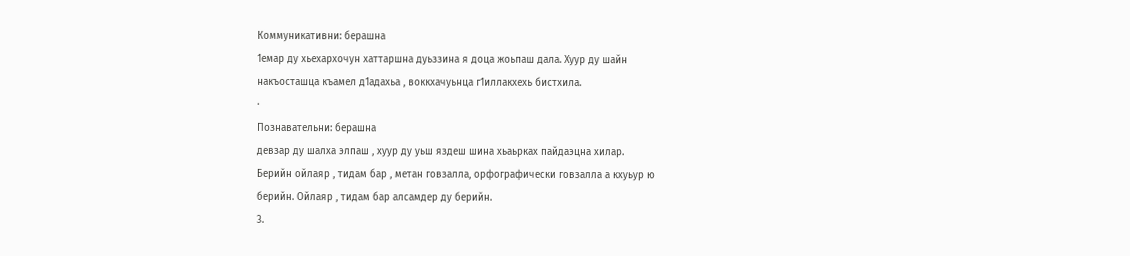Коммуникативни: берашна
1емар ду хьехархочун хаттаршна дуьззина я доца жоьпаш дала. Хуур ду шайн
накъосташца къамел д1адахьа , воккхачуьнца г1иллакхехь бистхила.
·
Познавательни: берашна
девзар ду шалха элпаш , хуур ду уьш яздеш шина хьаьрках пайдаэцна хилар.
Берийн ойлаяр , тидам бар , метан говзалла, орфографически говзалла а кхуьур ю
берийн. Ойлаяр , тидам бар алсамдер ду берийн.
3.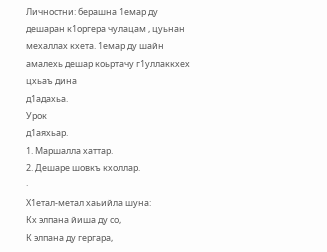Личностни: берашна 1емар ду дешаран к1оргера чулацам , цуьнан
мехаллах кхета. 1емар ду шайн амалехь дешар коьртачу г1уллаккхех цхьаъ дина
д1адахьа.
Урок
д1аяхьар.
1. Маршалла хаттар.
2. Дешаре шовкъ кхоллар.
·
Х1етал-метал хаьийла шуна:
Кх элпана йиша ду со,
К элпана ду гергара,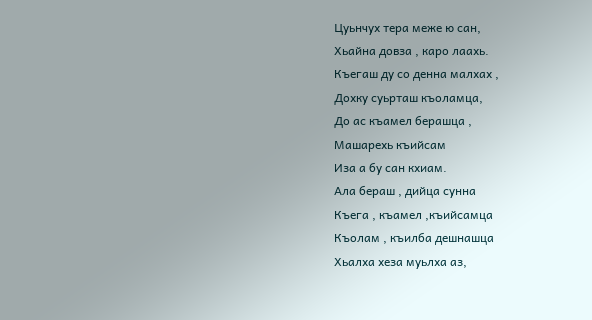Цуьнчух тера меже ю сан,
Хьайна довза , каро лаахь.
Къегаш ду со денна малхах ,
Дохку суьрташ къоламца,
До ас къамел берашца ,
Машарехь къийсам
Иза а бу сан кхиам.
Ала бераш , дийца сунна
Къега , къамел ,къийсамца
Къолам , къилба дешнашца
Хьалха хеза муьлха аз,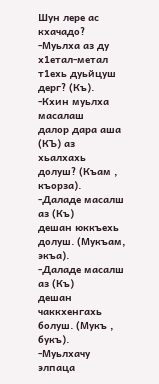Шун лере ас кхачадо?
-Муьлха аз ду х1етал-метал
т1ехь дуьйцуш дерг? (Къ).
-Кхин муьлха масалаш
далор дара аша (КЪ) аз хьалхахь долуш? (Къам , къорза).
-Даладе масалш аз (Къ)
дешан юккъехь долуш. (Мукъам, экъа).
-Даладе масалш аз (Къ)
дешан чаккхенгахь болуш. (Мукъ , букъ).
-Муьлхачу элпаца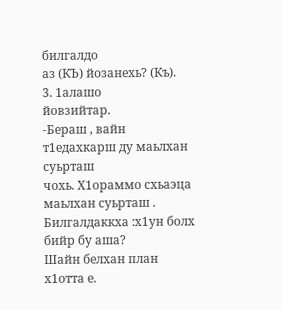билгалдо
аз (КЪ) йозанехь? (Къ).
3. 1алашо
йовзийтар.
-Бераш , вайн т1едахкарш ду маьлхан суьрташ
чохь. Х1ораммо схьаэца маьлхан суьрташ . Билгалдаккха :х1ун болх бийр бу аша?
Шайн белхан план х1отта е.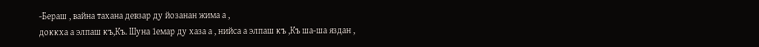-Бераш , вайна тахана девзар ду йозанан жима а ,
доккха а элпаш къ,Къ. Шуна 1емар ду хаза а , нийса а элпаш къ ,Къ ша-ша яздан ,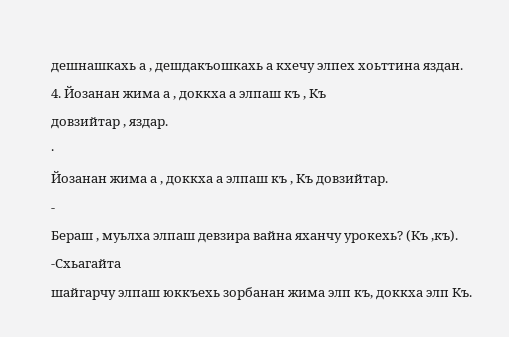дешнашкахь а , дешдакъошкахь а кхечу элпех хоьттина яздан.
4. Йозанан жима а , доккха а элпаш къ , Къ
довзийтар , яздар.
·
Йозанан жима а , доккха а элпаш къ , Къ довзийтар.
-
Бераш , муьлха элпаш девзира вайна яханчу урокехь? (Къ ,къ).
-Схьагайта
шайгарчу элпаш юккъехь зорбанан жима элп къ, доккха элп Къ.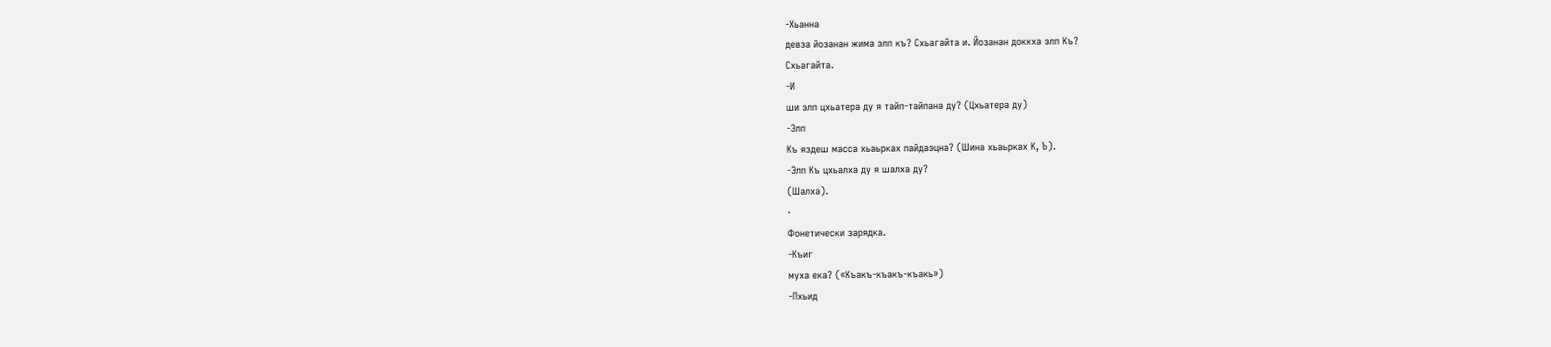-Хьанна
девза йозанан жима элп къ? Схьагайта и. Йозанан доккха элп Къ?
Схьагайта.
-И
ши элп цхьатера ду я тайп-тайпана ду? (Цхьатера ду)
-Элп
Къ яздеш масса хьаьрках пайдаэцна? (Шина хьаьрках К, Ъ).
-Элп Къ цхьалха ду я шалха ду?
(Шалха).
·
Фонетически зарядка.
-Къиг
муха ека? («Къакъ-къакъ-къакь»)
-Пхьид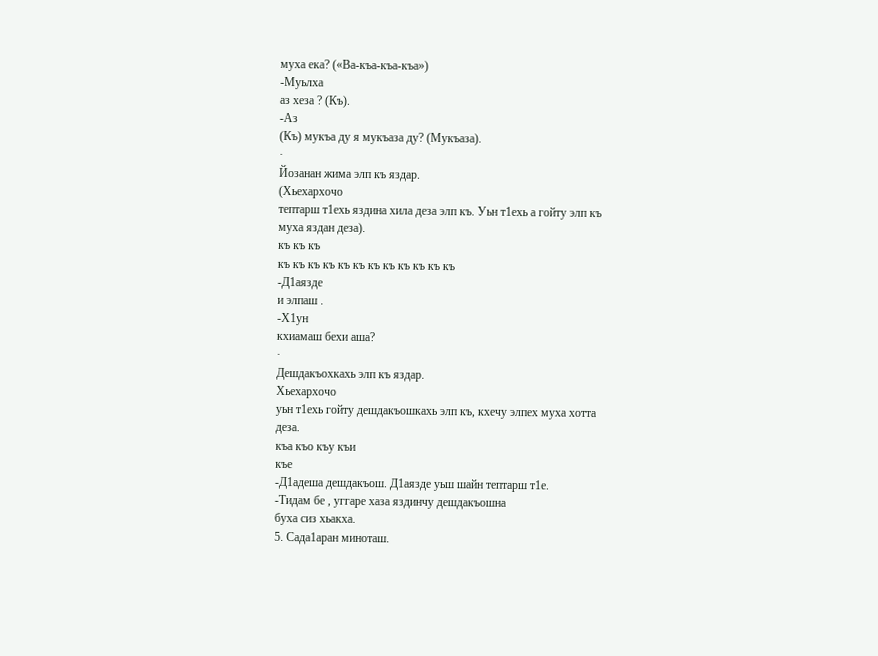муха ека? («Ва-къа-къа-къа»)
-Муьлха
аз хеза ? (Къ).
-Аз
(Къ) мукъа ду я мукъаза ду? (Мукъаза).
·
Йозанан жима элп къ яздар.
(Хьехархочо
тептарш т1ехь яздина хила деза элп къ. Уьн т1ехь а гойту элп къ
муха яздан деза).
къ къ къ
къ къ къ къ къ къ къ къ къ къ къ къ
-Д1аязде
и элпаш .
-Х1ун
кхиамаш бехи аша?
·
Дешдакъохкахь элп къ яздар.
Хьехархочо
уьн т1ехь гойту дешдакъошкахь элп къ, кхечу элпех муха хотта
деза.
къа къо къу къи
къе
-Д1адеша дешдакъош. Д1аязде уьш шайн тептарш т1е.
-Тидам бе , уггаре хаза яздинчу дешдакъошна
буха сиз хьакха.
5. Сада1аран миноташ.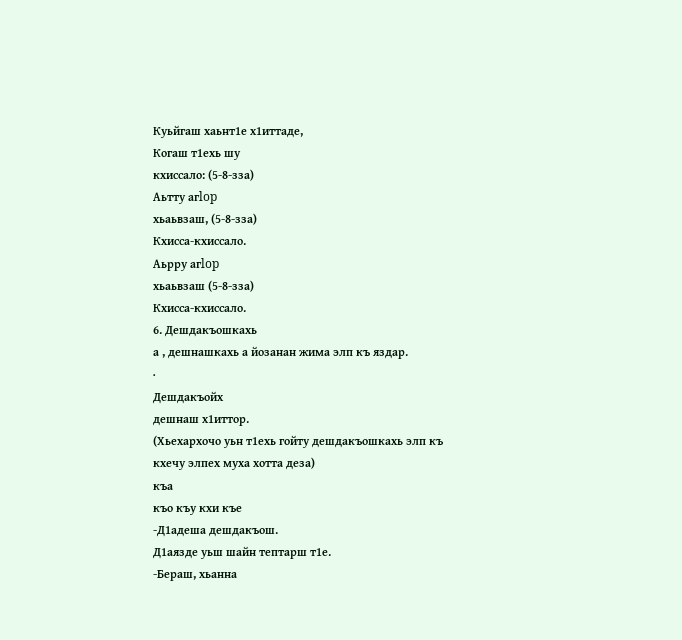Куьйгаш хаьнт1е х1иттаде,
Когаш т1ехь шу
кхиссало: (5-8-зза)
Аьтту aгlop
хьаьвзаш, (5-8-зза)
Кхисса-кхиссало.
Аьрру aгlop
хьаьвзаш (5-8-зза)
Кхисса-кхиссало.
6. Дешдакъошкахь
а , дешнашкахь а йозанан жима элп къ яздар.
·
Дешдакъойх
дешнаш х1иттор.
(Хьехархочо уьн т1ехь гойту дешдакъошкахь элп къ
кхечу элпех муха хотта деза)
къа
къо къу кхи къе
-Д1адеша дешдакъош.
Д1аязде уьш шайн тептарш т1е.
-Бераш, хьанна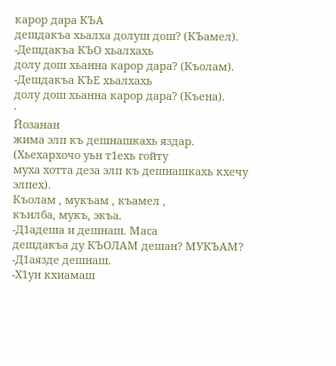карор дара КЪА
дешдакъа хьалха долуш дош? (КЪамел).
-Дешдакъа КЪО хьалхахь
долу дош хьанна карор дара? (Къолам).
-Дешдакъа КЪЕ хьалхахь
долу дош хьанна карор дара? (Къена).
·
Йозанан
жима элп къ дешнашкахь яздар.
(Хьехархочо уьн т1ехь гойту
муха хотта деза элп къ дешнашкахь кхечу элпех).
Къолам , мукъам , къамел ,
къилба, мукъ, экъа.
-Д1адеша и дешнаш. Маса
дешдакъа ду КЪОЛАМ дешан? МУКЪАМ?
-Д1аязде дешнаш.
-Х1ун кхиамаш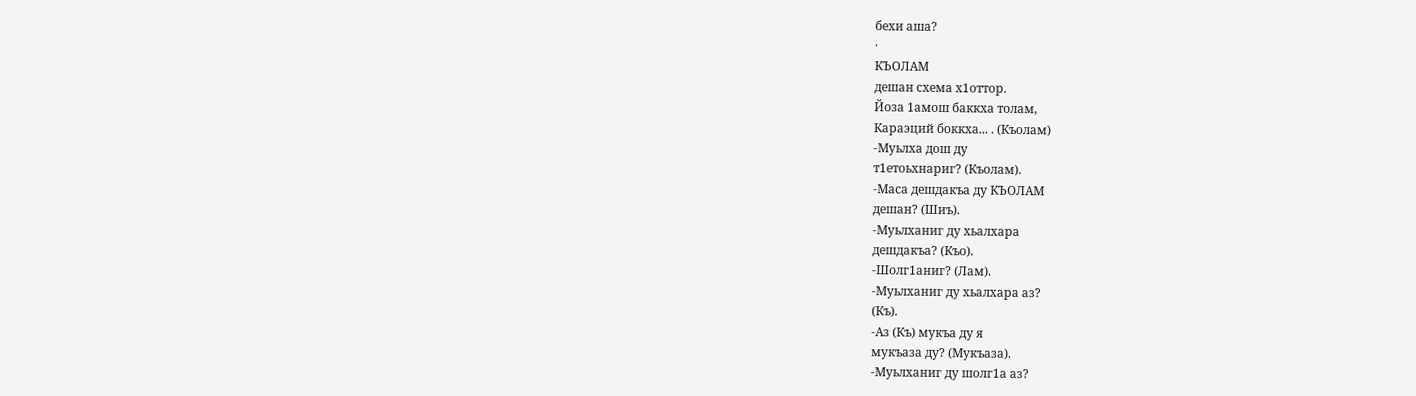бехи аша?
·
КЪОЛАМ
дешан схема х1оттор.
Йоза 1амош баккха толам,
Караэций боккха... . (Къолам)
-Муьлха дош ду
т1етоьхнариг? (Къолам).
-Маса дешдакъа ду КЪОЛАМ
дешан? (Шиъ).
-Муьлханиг ду хьалхара
дешдакъа? (Къо).
-Шолг1аниг? (Лам).
-Муьлханиг ду хьалхара аз?
(Къ).
-Аз (Къ) мукъа ду я
мукъаза ду? (Мукъаза).
-Муьлханиг ду шолг1а аз?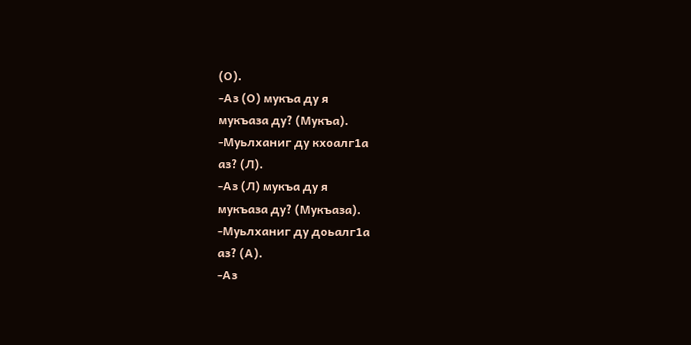(О).
-Аз (О) мукъа ду я
мукъаза ду? (Мукъа).
-Муьлханиг ду кхоалг1а
аз? (Л).
-Аз (Л) мукъа ду я
мукъаза ду? (Мукъаза).
-Муьлханиг ду доьалг1а
аз? (А).
-Аз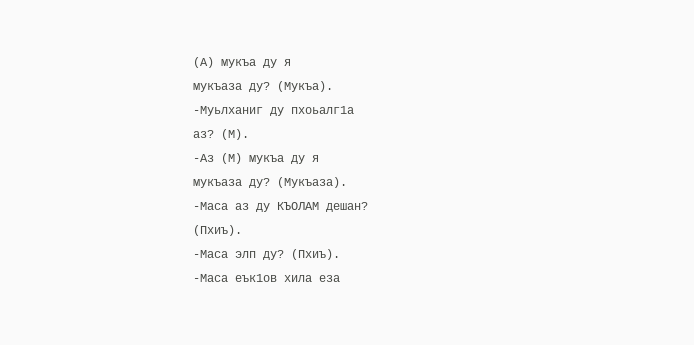(А) мукъа ду я
мукъаза ду? (Мукъа).
-Муьлханиг ду пхоьалг1а
аз? (М).
-Аз (М) мукъа ду я
мукъаза ду? (Мукъаза).
-Маса аз ду КЪОЛАМ дешан?
(Пхиъ).
-Маса элп ду? (Пхиъ).
-Маса еък1ов хила еза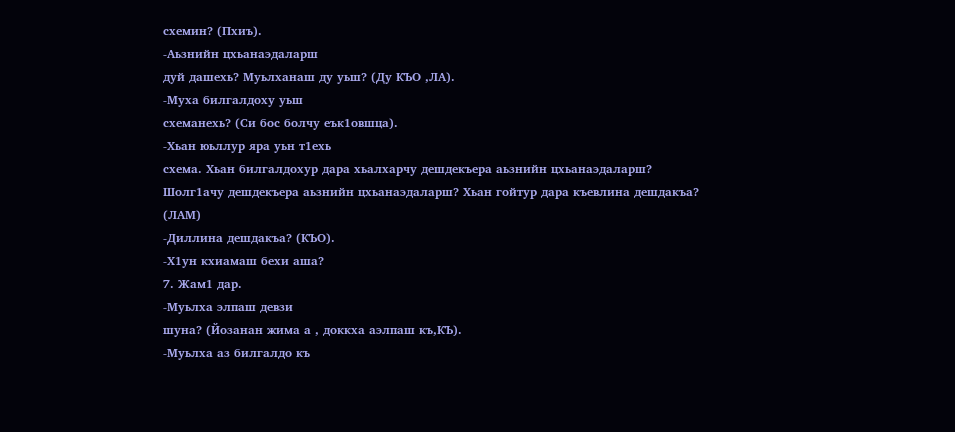схемин? (Пхиъ).
-Аьзнийн цхьанаэдаларш
дуй дашехь? Муьлханаш ду уьш? (Ду КЪО ,ЛА).
-Муха билгалдоху уьш
схеманехь? (Си бос болчу еък1овшца).
-Хьан юьллур яра уьн т1ехь
схема. Хьан билгалдохур дара хьалхарчу дешдекъера аьзнийн цхьанаэдаларш?
Шолг1ачу дешдекъера аьзнийн цхьанаэдаларш? Хьан гойтур дара къевлина дешдакъа?
(ЛАМ)
-Диллина дешдакъа? (КЪО).
-Х1ун кхиамаш бехи аша?
7. Жам1 дар.
-Муьлха элпаш девзи
шуна? (Йозанан жима а , доккха аэлпаш къ,КЪ).
-Муьлха аз билгалдо къ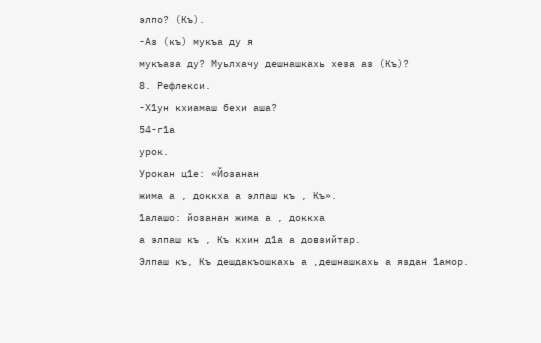элпо? (Къ).
-Аз (къ) мукъа ду я
мукъаза ду? Муьлхачу дешнашкахь хеза аз (Къ)?
8. Рефлекси.
-Х1ун кхиамаш бехи аша?
54-г1а
урок.
Урокан ц1е: «Йозанан
жима а , доккха а элпаш къ , Къ».
1алашо: йозанан жима а , доккха
а элпаш къ , Къ кхин д1а а довзийтар.
Элпаш къ, Къ дешдакъошкахь а ,дешнашкахь а яздан 1амор.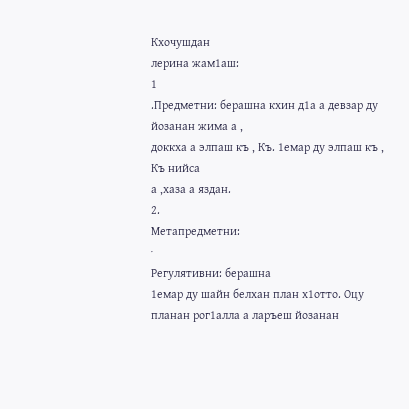Кхочушдан
лерина жам1аш:
1
.Предметни: берашна кхин д1а а девзар ду йозанан жима а ,
доккха а элпаш къ , Къ. 1емар ду элпаш къ , Къ нийса
а ,хаза а яздан.
2.
Метапредметни:
·
Регулятивни: берашна
1емар ду шайн белхан план х1отто. Оцу планан рог1алла а ларъеш йозанан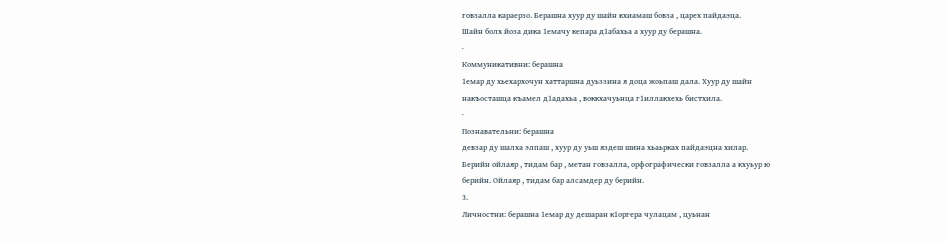говзалла караерзо. Берашна хуур ду шайн кхиамаш бовза , царех пайдаэца.
Шайн болх йоза дика 1емачу кепара д1абахьа а хуур ду берашна.
·
Коммуникативни: берашна
1емар ду хьехархочун хаттаршна дуьззина я доца жоьпаш дала. Хуур ду шайн
накъосташца къамел д1адахьа , воккхачуьнца г1иллакхехь бистхила.
·
Познавательни: берашна
девзар ду шалха элпаш , хуур ду уьш яздеш шина хьаьрках пайдаэцна хилар.
Берийн ойлаяр , тидам бар , метан говзалла, орфографически говзалла а кхуьур ю
берийн. Ойлаяр , тидам бар алсамдер ду берийн.
3.
Личностни: берашна 1емар ду дешаран к1оргера чулацам , цуьнан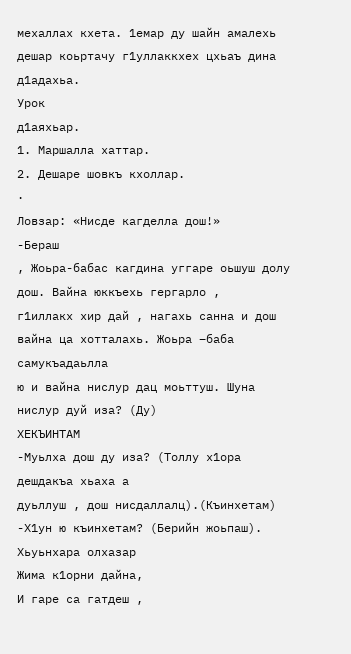мехаллах кхета. 1емар ду шайн амалехь дешар коьртачу г1уллаккхех цхьаъ дина
д1адахьа.
Урок
д1аяхьар.
1. Маршалла хаттар.
2. Дешаре шовкъ кхоллар.
·
Ловзар: «Нисде кагделла дош!»
-Бераш
, Жоьра-бабас кагдина уггаре оьшуш долу дош. Вайна юккъехь гергарло ,
г1иллакх хир дай , нагахь санна и дош вайна ца хотталахь. Жоьра –баба самукъадаьлла
ю и вайна нислур дац моьттуш. Шуна нислур дуй иза? (Ду)
ХЕКЪИНТАМ
-Муьлха дош ду иза? (Толлу х1ора дешдакъа хьаха а
дуьллуш , дош нисдаллалц).(Къинхетам)
-Х1ун ю къинхетам? (Берийн жоьпаш).
Хьуьнхара олхазар
Жима к1орни дайна,
И гаре са гатдеш ,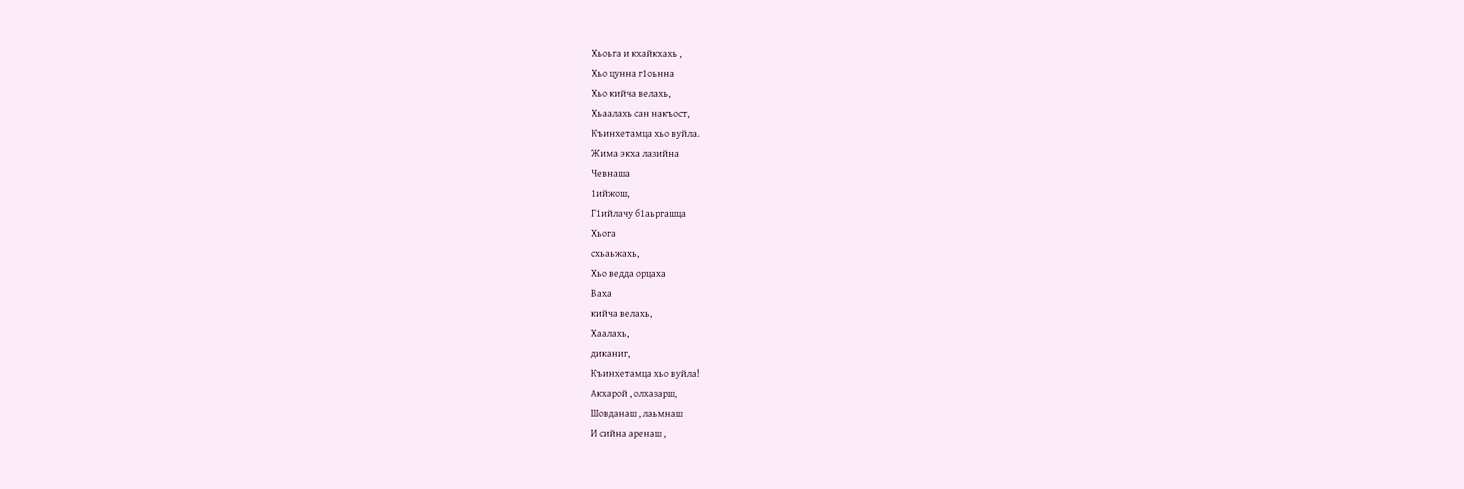Хьоьга и кхайкхахь ,
Хьо цунна г1оьнна
Хьо кийча велахь,
Хьаалахь сан накъост,
Къинхетамца хьо вуйла.
Жима экха лазийна
Чевнаша
1ийжош,
Г1ийлачу б1аьргашца
Хьога
схьаьжахь,
Хьо ведда орцаха
Ваха
кийча велахь,
Хаалахь,
диканиг,
Къинхетамца хьо вуйла!
Акхарой , олхазарш,
Шовданаш , лаьмнаш
И сийна аренаш ,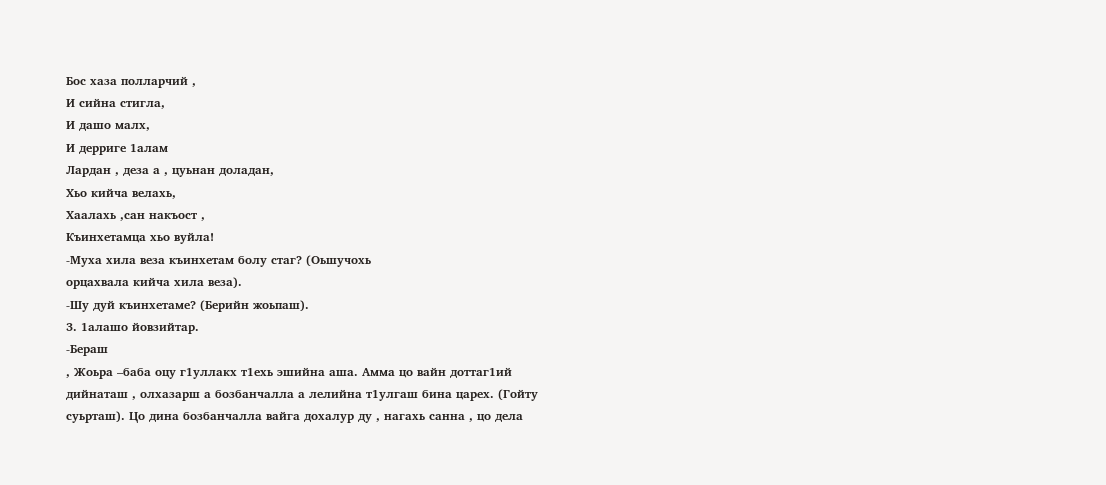Бос хаза полларчий ,
И сийна стигла,
И дашо малх,
И дерриге 1алам
Лардан , деза а , цуьнан доладан,
Хьо кийча велахь,
Хаалахь ,сан накъост ,
Къинхетамца хьо вуйла!
-Муха хила веза къинхетам болу стаг? (Оьшучохь
орцахвала кийча хила веза).
-Шу дуй къинхетаме? (Берийн жоьпаш).
3. 1алашо йовзийтар.
-Бераш
, Жоьра –баба оцу г1уллакх т1ехь эшийна аша. Амма цо вайн доттаг1ий
дийнаташ , олхазарш а бозбанчалла а лелийна т1улгаш бина царех. (Гойту
суьрташ). Цо дина бозбанчалла вайга дохалур ду , нагахь санна , цо дела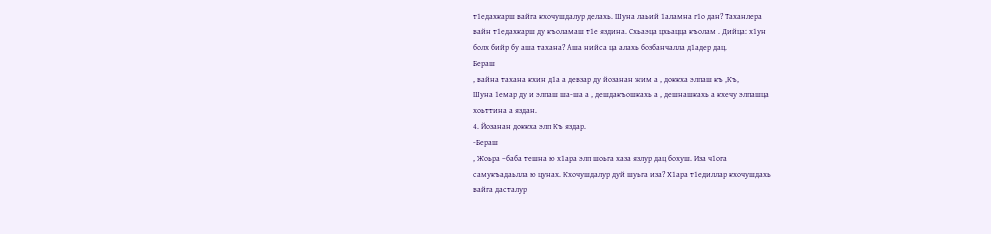т1едахкарш вайга кхочушдалур делахь. Шуна лаьий 1аламна г1о дан? Таханлера
вайн т1едахкарш ду къоламаш т1е яздина. Схьаэца цхьацца къолам . Дийца: х1ун
болх бийр бу аша тахана? Аша нийса ца алахь бозбанчалла д1адер дац.
Бераш
, вайна тахана кхин д1а а девзар ду йозанан жим а , доккха элпаш къ ,Къ,
Шуна 1емар ду и элпаш ша-ша а , дешдакъошкахь а , дешнашкахь а кхечу элпашца
хоьттина а яздан.
4. Йозанан доккха элп Къ яздар.
-Бераш
, Жоьра –баба тешна ю х1ара элп шоьга хаза язлур дац бохуш. Иза ч1ога
самукъадаьлла ю цунах. Кхочушдалур дуй шуьга иза? Х1ара т1едиллар кхочушдахь
вайга дасталур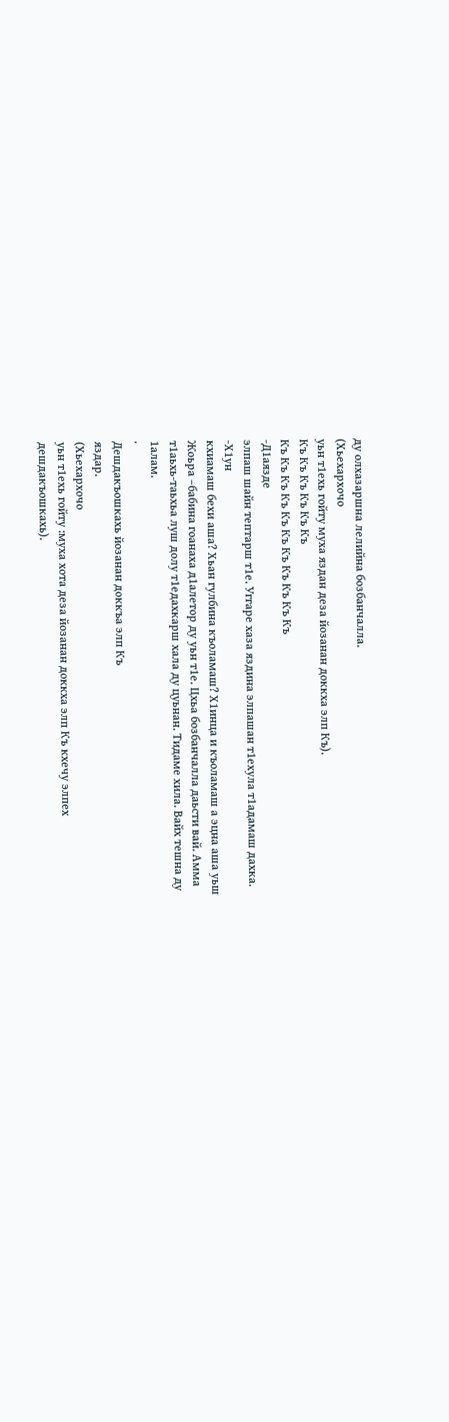ду олхазаршна лелийна бозбанчалла.
(Хьехархочо
уьн т1ехь гойту муха яздан деза йозанан доккха элп Къ).
Къ Къ Къ Къ Къ Къ
Къ Къ Къ Къ Къ Къ Къ Къ Къ Къ Къ
-Д1аязде
элпаш шайн тептарш т1е. Уггаре хаза яздина элпашан т1ехула т1адамаш дахка.
-Х1ун
кхиамаш бехи аша? Хьан гулбина къоламаш? Х1инца и къоламаш а эцна аша уьш
Жоьра –бабина гоанаха д1алетор ду уьн т1е. Цхьа бозбанчалла даьсти вай. Амма
т1аьхь-таьхьа луш долу т1едахкарш хала ду цуьнан. Тидаме хила. Вайх тешна ду
1алам.
·
Дешдакъошкахь йозанан доккъа элп Къ
яздар.
(Хьехархочо
уьн т1ехь гойту :муха хота деза йозанан доккха элп Къ кхечу элпех
дешдакъошкахь).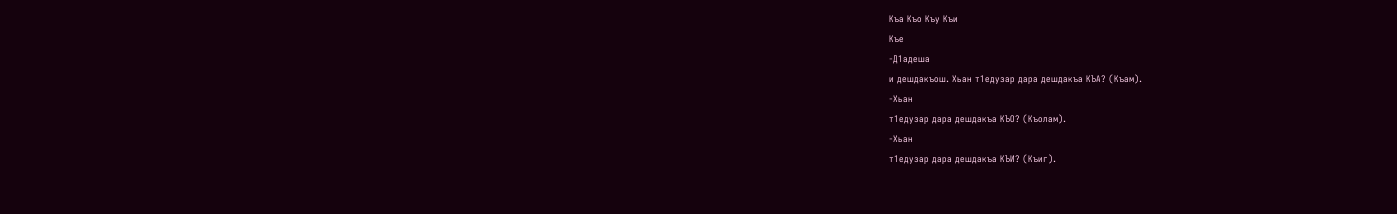Къа Къо Къу Къи
Къе
-Д1адеша
и дешдакъош. Хьан т1едузар дара дешдакъа КЪА? (Къам).
-Хьан
т1едузар дара дешдакъа КЪО? (Къолам).
-Хьан
т1едузар дара дешдакъа КЪИ? (Къиг).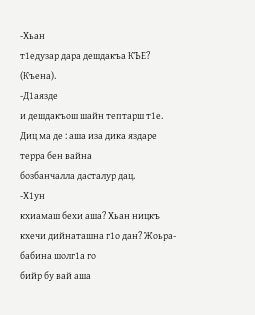-Хьан
т1едузар дара дешдакъа КЪЕ? (Къена).
-Д1аязде
и дешдакъош шайн тептарш т1е. Диц ма де : аша иза дика яздаре терра бен вайна
бозбанчалла дасталур дац.
-Х1ун
кхиамаш бехи аша? Хьан ницкъ кхечи дийнаташна г1о дан? Жоьра-бабина шолг1а го
бийр бу вай аша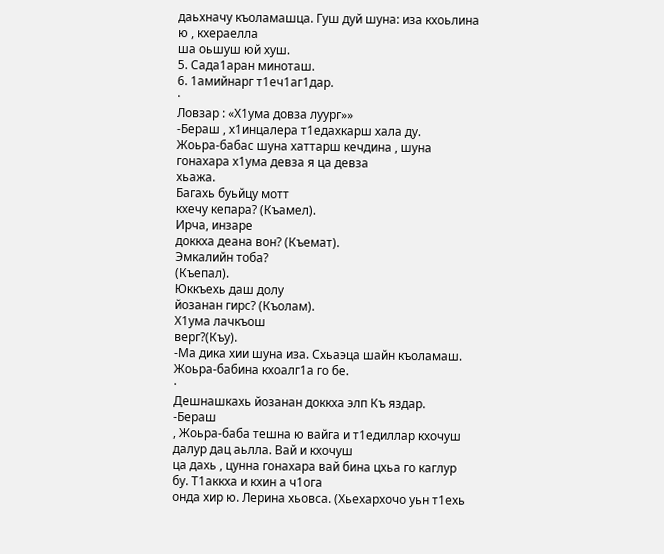даьхначу къоламашца. Гуш дуй шуна: иза кхоьлина ю , кхераелла
ша оьшуш юй хуш.
5. Сада1аран миноташ.
6. 1амийнарг т1еч1аг1дар.
·
Ловзар : «Х1ума довза луург»»
-Бераш , х1инцалера т1едахкарш хала ду.
Жоьра-бабас шуна хаттарш кечдина , шуна гонахара х1ума девза я ца девза
хьажа.
Багахь буьйцу мотт
кхечу кепара? (Къамел).
Ирча, инзаре
доккха деана вон? (Къемат).
Эмкалийн тоба?
(Къепал).
Юккъехь даш долу
йозанан гирс? (Къолам).
Х1ума лачкъош
верг?(Къу).
-Ма дика хии шуна иза. Схьаэца шайн къоламаш.
Жоьра-бабина кхоалг1а го бе.
·
Дешнашкахь йозанан доккха элп Къ яздар.
-Бераш
, Жоьра-баба тешна ю вайга и т1едиллар кхочуш далур дац аьлла. Вай и кхочуш
ца дахь , цунна гонахара вай бина цхьа го каглур бу. Т1аккха и кхин а ч1ога
онда хир ю. Лерина хьовса. (Хьехархочо уьн т1ехь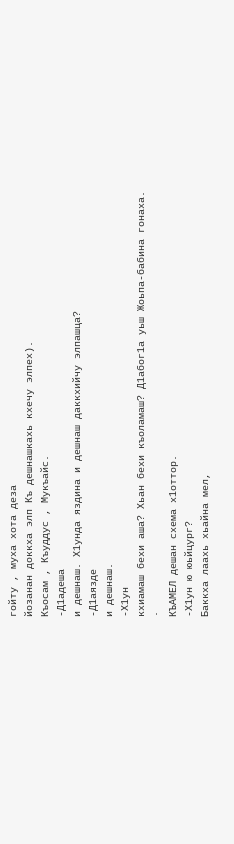гойту , муха хота деза
йозанан доккха элп Къ дешнашкахь кхечу элпех).
Къосам , Къуддус , Мукъайс.
-Д1адеша
и дешнаш. Х1унда яздина и дешнаш даккхийчу элпашца?
-Д1аязде
и дешнаш.
-Х1ун
кхиамаш бехи аша? Хьан бехи къоламаш? Д1абог1а уьш Жоьпа-бабина гонаха.
·
КЪАМЕЛ дешан схема х1оттор.
-Х1ун ю юьйцург?
Баккха лаахь хьайна мел,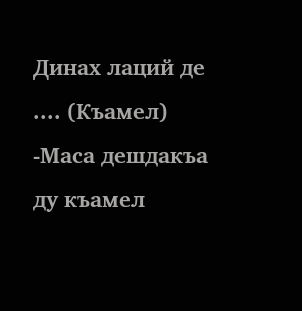Динах лаций де .... (Къамел)
-Маса дешдакъа ду къамел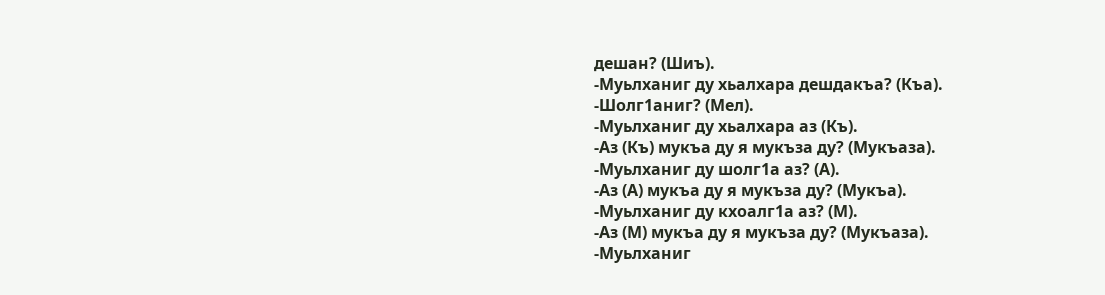дешан? (Шиъ).
-Муьлханиг ду хьалхара дешдакъа? (Къа).
-Шолг1аниг? (Мел).
-Муьлханиг ду хьалхара аз (Къ).
-Аз (Къ) мукъа ду я мукъза ду? (Мукъаза).
-Муьлханиг ду шолг1а аз? (А).
-Аз (А) мукъа ду я мукъза ду? (Мукъа).
-Муьлханиг ду кхоалг1а аз? (М).
-Аз (М) мукъа ду я мукъза ду? (Мукъаза).
-Муьлханиг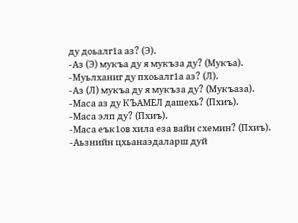ду доьалг1а аз? (Э).
-Аз (Э) мукъа ду я мукъза ду? (Мукъа).
-Муьлханиг ду пхоьалг1а аз? (Л).
-Аз (Л) мукъа ду я мукъза ду? (Мукъаза).
-Маса аз ду КЪАМЕЛ дашехь? (Пхиъ).
-Маса элп ду? (Пхиъ).
-Маса еък1ов хила еза вайн схемин? (Пхиъ).
-Аьзнийн цхьанаэдаларш дуй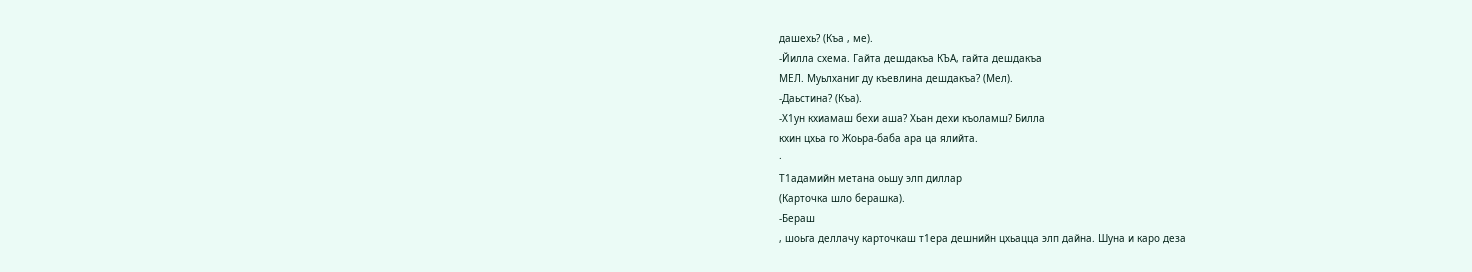дашехь? (Къа , ме).
-Йилла схема. Гайта дешдакъа КЪА, гайта дешдакъа
МЕЛ. Муьлханиг ду къевлина дешдакъа? (Мел).
-Даьстина? (Къа).
-Х1ун кхиамаш бехи аша? Хьан дехи къоламш? Билла
кхин цхьа го Жоьра-баба ара ца ялийта.
·
Т1адамийн метана оьшу элп диллар
(Карточка шло берашка).
-Бераш
, шоьга деллачу карточкаш т1ера дешнийн цхьацца элп дайна. Шуна и каро деза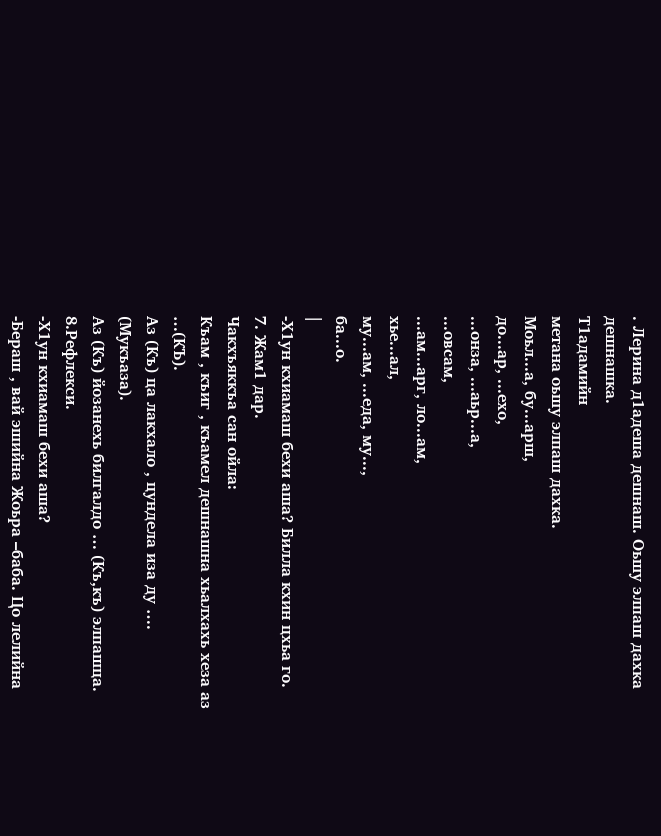. Лерина д1адеша дешнаш. Оьшу элпаш дахка дешнашка.
Т1адамийн
метана оьшу элпаш дахка.
Моьл...а, бу...арш,
до...ар, ...ехо,
...онза, ...аьр...а,
...овсам,
...ам...арг, ло...ам,
хье...ал,
му...ам, ...еда, му...,
ба...о.
|
-Х1ун кхиамаш бехи аша? Билла кхин цхьа го.
7. Жам1 дар.
Чакхъяккъа сан ойла:
Къам , къиг , къамел дешнашна хьалхахь хеза аз
…(КЪ).
Аз (Къ) ца лакхало , цундела иза ду ….
(Мукъаза).
Аз (Къ) йозанехь билгалдо … (Къ,къ) элпашца.
8.Рефлекси.
-Х1ун кхиамаш бехи аша?
-Бераш , вай эшийна Жоьра –баба. Цо лелийна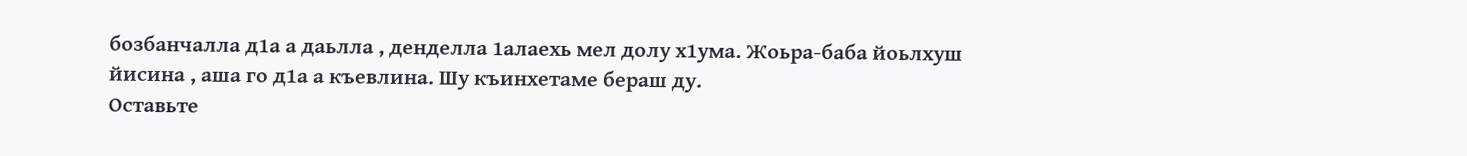бозбанчалла д1а а даьлла , денделла 1алаехь мел долу х1ума. Жоьра-баба йоьлхуш
йисина , аша го д1а а къевлина. Шу къинхетаме бераш ду.
Оставьте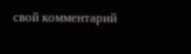свой комментарий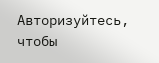Авторизуйтесь, чтобы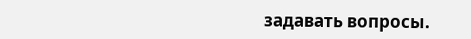задавать вопросы.